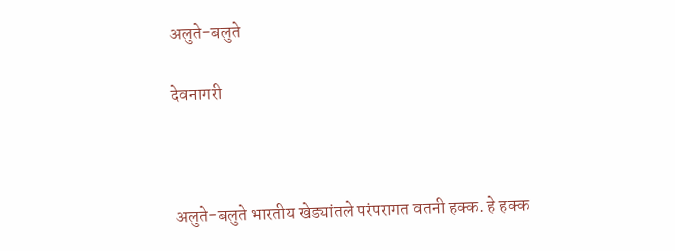अलुते-बलुते

देवनागरी



अलुते-बलुते भारतीय खेड्यांतले परंपरागत वतनी हक्क. हे हक्क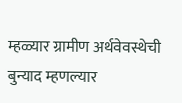म्हळ्यार ग्रामीण अर्थवेवस्थेची बुन्याद म्हणल्यार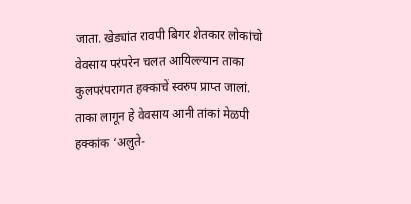जाता. खेड्यांत रावपी बिगर शेतकार लोकांचो वेवसाय परंपरेन चलत आयिल्ल्यान ताका कुलपरंपरागत हक्काचें स्वरुप प्राप्त जालां. ताका लागून हे वेवसाय आनी तांकां मेळपी हक्कांक ‘अलुते-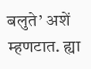बलुते’ अशें म्हणटात. ह्या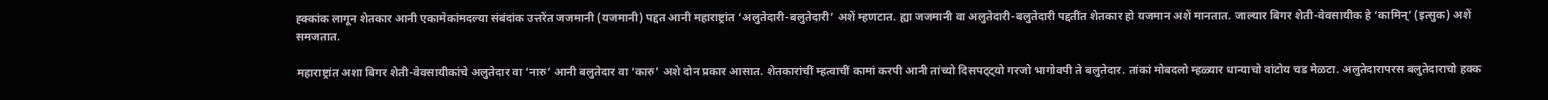ह्क्कांक लागून शेतकार आनी एकामेकांमदल्या संबंदांक उत्तरेंत जजमानी (यजमानी) पद्दत आनी महाराष्ट्रांत ‘अलुतेदारी-बलुतेदारी’ अशें म्हणटात. ह्या जजमानी वा अलुतेदारी-बलुतेदारी पद्दतींत शेतकार हो यजमान अशें मानतात. जाल्यार बिगर शेती-वेवसायीक हे ‘कामिन्’ (इत्सुक) अशें समजतात.

महाराष्ट्रांत अशा बिगर शेती-वेवसायीकांचे अलुतेदार वा ‘नारु’ आनी बलुतेदार वा ‘कारु’ अशे दोन प्रकार आसात. शेतकारांचीं म्हत्वाचीं कामां करपी आनी तांच्यो दिसपट्ट्यो गरजो भागोवपी ते बलुतेदार. तांकां मोबदलो म्हळ्यार धान्याचो वांटोय चड मेळटा. अलुतेदारापरस बलुतेदाराचो हक्क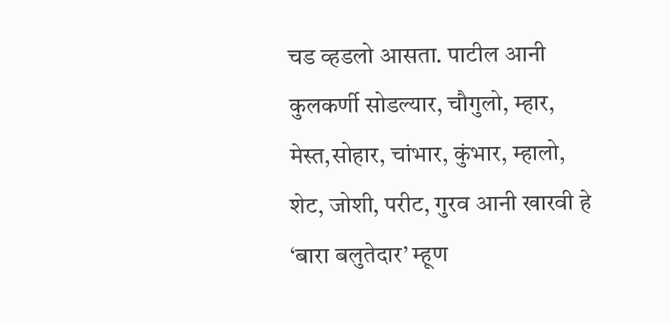चड व्हडलो आसता. पाटील आनी कुलकर्णी सोडल्यार, चौगुलो, म्हार, मेस्त,सोहार, चांभार, कुंभार, म्हालो, शेट, जोशी, परीट, गुरव आनी खारवी हे ‘बारा बलुतेदार’ म्हूण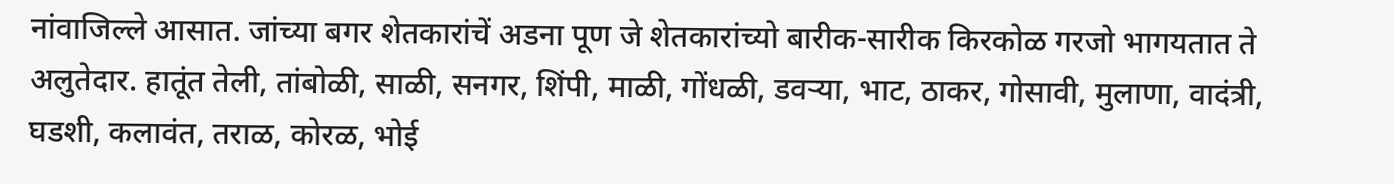नांवाजिल्ले आसात. जांच्या बगर शेतकारांचें अडना पूण जे शेतकारांच्यो बारीक-सारीक किरकोळ गरजो भागयतात ते अलुतेदार. हातूंत तेली, तांबोळी, साळी, सनगर, शिंपी, माळी, गोंधळी, डवऱ्या, भाट, ठाकर, गोसावी, मुलाणा, वादंत्री, घडशी, कलावंत, तराळ, कोरळ, भोई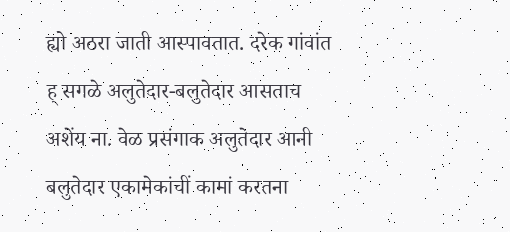ह्यो अठरा जाती आस्पावतात. दरेक गांवांत ह् सगळे अलुतेदार-बलुतेदार आसताच अशेंय ना. वेळ प्रसंगाक अलुतेदार आनी बलुतेदार एकामेकांचीं कामां करतना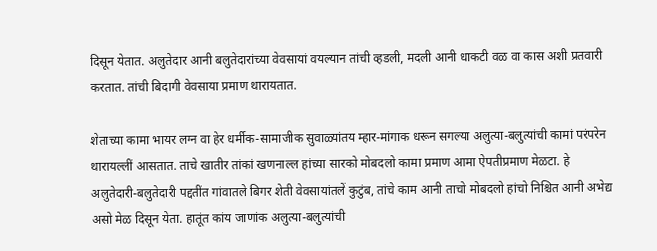दिसून येतात. अलुतेदार आनी बलुतेदारांच्या वेवसायां वयल्यान तांची व्हडली, मदली आनी धाकटी वळ वा कास अशी प्रतवारी करतात. तांची बिदागी वेवसाया प्रमाण थारायतात.

शेताच्या कामा भायर लग्न वा हेर धर्मीक-सामाजीक सुवाळ्यांतय म्हार-मांगाक धरून सगल्या अलुत्या-बलुत्यांची कामां परंपरेन थारायल्लीं आसतात. ताचे खातीर तांकां खणनाल्ल हांच्या सारको मोबदलो कामा प्रमाण आमा ऐपतीप्रमाण मेळटा. हे अलुतेदारी-बलुतेदारी पद्दतींत गांवातले बिगर शेती वेवसायांतलें कुटुंब, तांचे काम आनी ताचो मोबदलो हांचो निश्चित आनी अभेद्य असो मेळ दिसून येता. हातूंत कांय जाणांक अलुत्या-बलुत्यांची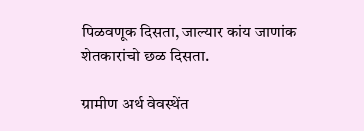पिळवणूक दिसता, जाल्यार कांय जाणांक शेतकारांचो छळ दिसता.

ग्रामीण अर्थ वेवस्थेंत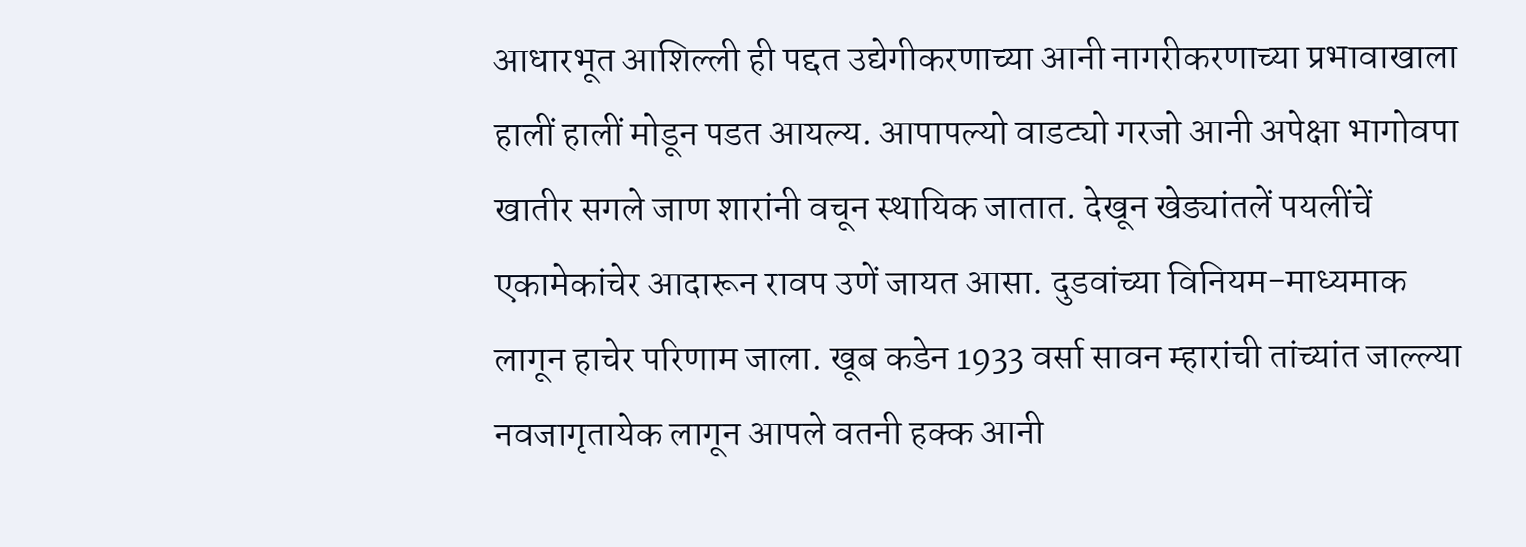आधारभूत आशिल्ली ही पद्दत उद्येगीकरणाच्या आनी नागरीकरणाच्या प्रभावाखाला हालीं हालीं मोडून पडत आयल्य. आपापल्यो वाडट्यो गरजो आनी अपेक्षा भागोवपा खातीर सगले जाण शारांनी वचून स्थायिक जातात. देखून खेड्यांतलें पयलींचें एकामेकांचेर आदारून रावप उणें जायत आसा. दुडवांच्या विनियम-माध्यमाक लागून हाचेर परिणाम जाला. खूब कडेन 1933 वर्सा सावन म्हारांची तांच्यांत जाल्ल्या नवजागृतायेक लागून आपले वतनी हक्क आनी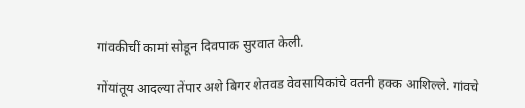गांवकीचीं कामां सोडून दिवपाक सुरवात केली.

गोंयांतूय आदल्या तेंपार अशे बिगर शेतवड वेवसायिकांचे वतनी हक्क आशिल्ले. गांवचे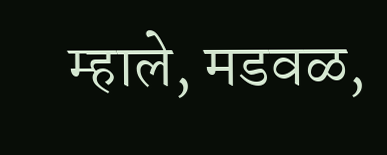म्हाले, मडवळ,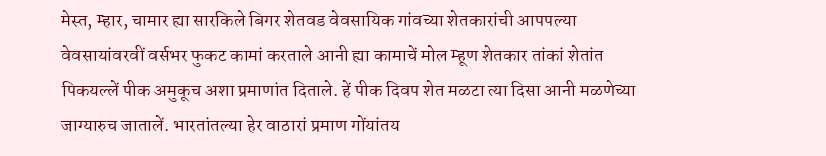मेस्त, म्हार, चामार ह्या सारकिले बिगर शेतवड वेवसायिक गांवच्या शेतकारांची आपपल्या वेवसायांवरवीं वर्सभर फुकट कामां करताले आनी ह्या कामाचें मोल म्हूण शेतकार तांकां शेतांत पिकयल्लें पीक अमुकूच अशा प्रमाणांत दिताले. हें पीक दिवप शेत मळटा त्या दिसा आनी मळणेच्या जाग्यारुच जातालें. भारतांतल्या हेर वाठारां प्रमाण गोंयांतय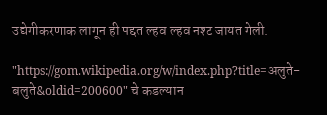उद्येगीकरणाक लागून ही पद्दत ल्हव ल्हव नश्ट जायत गेली.

"https://gom.wikipedia.org/w/index.php?title=अलुते-बलुते&oldid=200600" चे कडल्यान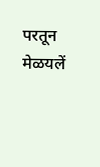परतून मेळयलें